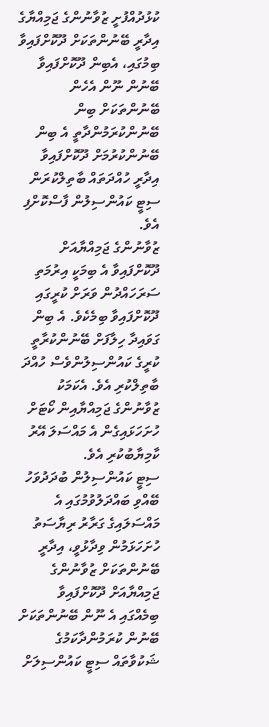ކުޅުދުއްފުށީ ޒުވާނުންގެ ޖަމިއްޔާގެ އިދާރީ ބޭނުންތަކަށް ދޫކޮށްފައިވާ ބިމުގައި، އެބިން ދޫކޮށްފައިވާ ބޭނުން ނޫން އެހެން ބޭނުންތަކަށް ބިން ބޭނުންކުރަމުންދާތީ އެ ބިން ބޭނުންކުރުމަށް ދޫކޮށްފައިވާ އިދާރީ ހުއްދަތައް ބާތިލްކުރަން ސިޓީ ކައުންސިލުން ފާސްކޮށްފި އެވެ.
ޒުވާނުންގެ ޖަމިއްޔާއަށް ދޫކޮށްފައިވާ އެ ބިމަކީ އިރުމަތި ސަރަހައްދުން ވަރަށް ކުރީގައި ދޫކޮށްފައިވާ ބިމެކެވެ. އެ ބިން ގަވައިދާ ހިލާފަށް ބޭނުންކުރާތީ ކުރީގެ ކައުންސިލުންވެސް ހުއްދަ ބާތިލްކުރި އެވެ. އެކަމަކު ޒުވާނުންގެ ޖަމިއްޔާއިން ކޯޓަށް ހުށަހަޅައިގެން އެ މައްސަލަ އޭރު ކާމިޔާބުކުރި އެވެ.
ސިޓީ ކައުންސިލުން ބުދަދުވަހު ބޭއްވި ބައްދަލުވުމުގައި އެ މައްސަލައިގެ ގަރާރު ރިޔާސަތު ހުށަހަޅަމުން ވިދާޅުވީ، އިދާރީ ބޭނުންތަކަށް ޒުވާނުންގެ ޖަމިއްޔާއަށް ދޫކޮށްފައިވާ ބިމެއްގައި އެ ނޫން ބޭނުންތަކަށް ބޭނުން ކުރަމުންދާކަމުގެ ޝަކުވާތައް ސިޓީ ކައުންސިލަށް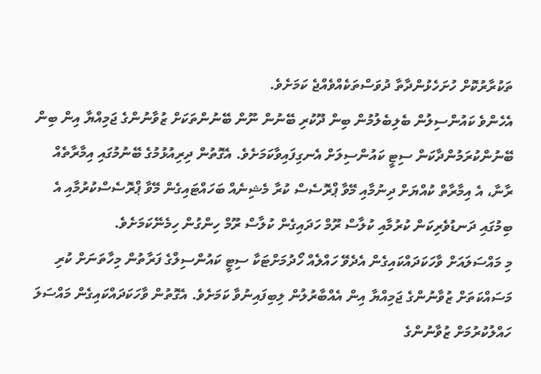ތަކުރާރުކޮށް ހުށަހެޅުންދާތާ ދުވަސްތަކެއްވެއްޖެ ކަމަށެވެ.
އެހެންވެ ކައުންސިލުން ބެލިބެލުމުން ބިން ދޫކުރި ބޭނުން ނޫން ބޭނުންތަކަށް ޒުވާނުންގެ ޖަމިއްޔާ އިން ބިން ބޭނުންކުރަމުންދާކަން ސިޓީ ކައުންސިލަށް އެނގިފައިވާކަމަށެވެ. އެގޮތުން ދިރިއުޅުމުގެ ބޭނުމުގައި އިމާރާތެއް ރާނާ، އެ އިމާރާތް ކުއްޔަށް ދިނުމާއި މޭވާ ޕްރޮސެސް ކުރާ މެޝިނެއް ބަހައްޓައިގެން މޭވާ ޕްރޮސެސްކުރުމާއި އެ ބިމުގައި ދަނޑުވެރިކަން ކުރުމާއި ކުލާސް ރޫމް ހަދައިގެން ކުލާސް ރޫމް ހިންގުން ހިމެނޭކަމަށެވެ.
މި މައްސަލައަށް ވާހަކަދައްކައިގެން އެދެވޭ ހައްލެއް ހޯދުމަށްޓަކާ ސިޓީ ކައުންސިލްގެ ފަރާތުން މިހާތަނަށް ކުރި މަސައްކަތަށް ޒުވާނުންގެ ޖަމިއްޔާ އިން އެއްބާރުލުން ލިބިފައިނުވާ ކަމަށެވެ. އެގޮތުން ވާހަކަދައްކައިގެން މައްސަލަ ހައްލުކުރުމަށް ޒުވާނުންގެ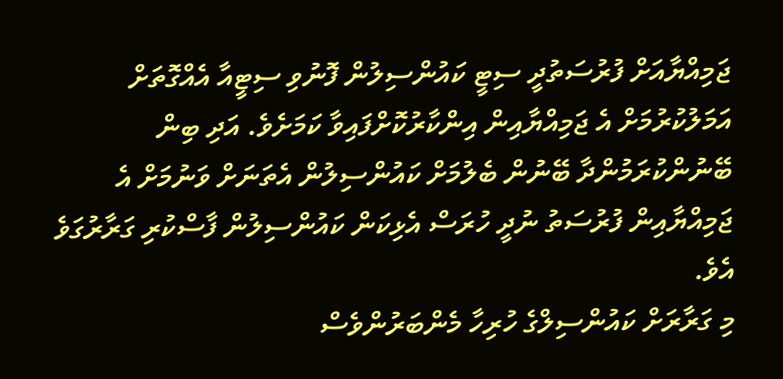ޖަމިއްޔާއަށް ފުރުސަތުދީ ސިޓީ ކައުންސިލުން ފޮނުވި ސިޓީއާ އެއްގޮތަށް އަމަލުކުރުމަށް އެ ޖަމިއްޔާއިން އިންކާރުކޮށްފައިވާ ކަމަށެވެ. އަދި ބިން ބޭނުންކުރަމުންދާ ބޭނުން ބެލުމަށް ކައުންސިލުން އެތަނަށް ވަނުމަށް އެ ޖަމިއްޔާއިން ފުރުސަތު ނުދީ ހުރަސް އެޅިކަން ކައުންސިލުން ފާސްކުރި ގަރާރުގަވެ އެވެ.
މި ގަރާރަށް ކައުންސިލްގެ ހުރިހާ މެންބަރުންވެސް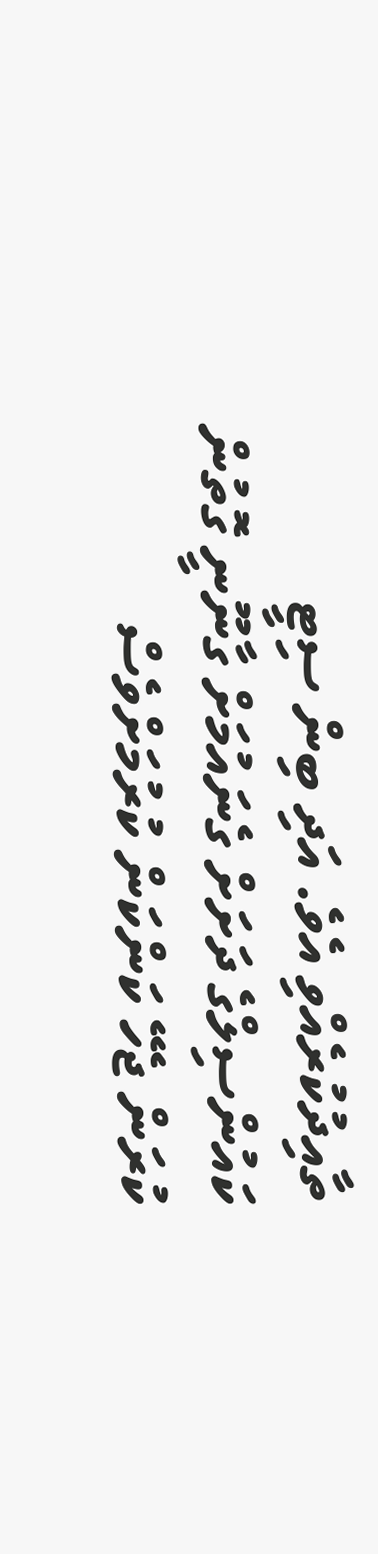ތާއިދުކުރެއްވި އެވެ. އަދި ބިން ސިޓީ ކައުންސިލްގެ ދަށަށް ގެނައުމަށް ގާނޫނީ ގޮތުން ކުރަން ޖެހޭ ކަންކަން ކުރުމަށްވެސް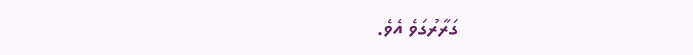ގަރާރުގަވެ އެވެ.